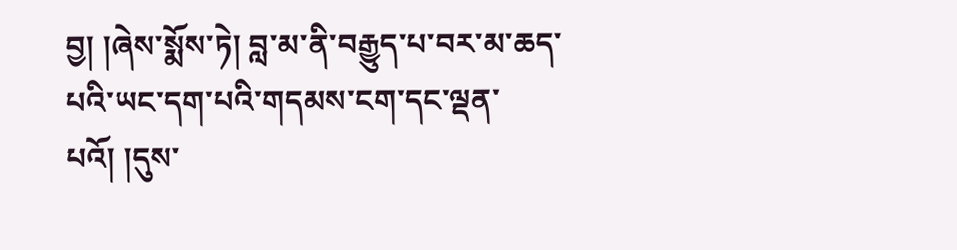བྱ། །ཞེས་སྨོས་ཏེ། བླ་མ་ནི་བརྒྱུད་པ་བར་མ་ཆད་པའི་ཡང་དག་པའི་གདམས་ངག་དང་ལྡན་པའོ། །དུས་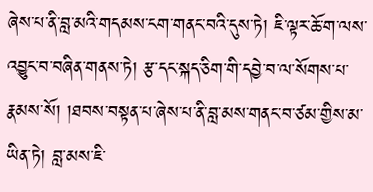ཞེས་པ་ནི་བླ་མའི་གདམས་ངག་གནང་བའི་དུས་ཏེ། ཇི་ལྟར་ཆོ་ག་ལས་འབྱུང་བ་བཞིན་གནས་ཏེ། རྩ་དང་སྐད་ཅིག་གི་དབྱེ་བ་ལ་སོགས་པ་རྣམས་སོ། །ཐབས་བསྟན་པ་ཞེས་པ་ནི་བླ་མས་གནང་བ་ཙམ་གྱིས་མ་ཡིན་ཏེ། བླ་མས་ཇི་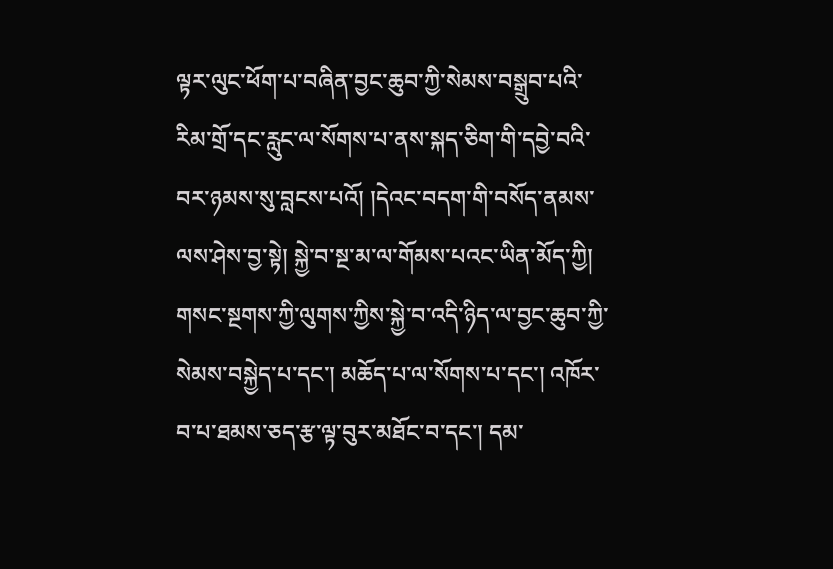ལྟར་ལུང་ཕོག་པ་བཞིན་བྱང་ཆུབ་ཀྱི་སེམས་བསྒྲུབ་པའི་རིམ་གྲོ་དང་རླུང་ལ་སོགས་པ་ནས་སྐད་ཅིག་གི་དབྱེ་བའི་བར་ཉམས་སུ་བླངས་པའོ། །དེའང་བདག་གི་བསོད་ནམས་ལས་ཤེས་བྱ་སྟེ། སྐྱེ་བ་སྔ་མ་ལ་གོམས་པའང་ཡིན་མོད་ཀྱི། གསང་སྔགས་ཀྱི་ལུགས་ཀྱིས་སྐྱེ་བ་འདི་ཉིད་ལ་བྱང་ཆུབ་ཀྱི་སེམས་བསྐྱེད་པ་དང་། མཆོད་པ་ལ་སོགས་པ་དང་། འཁོར་བ་པ་ཐམས་ཅད་རྩ་ལྟ་བུར་མཐོང་བ་དང་། དམ་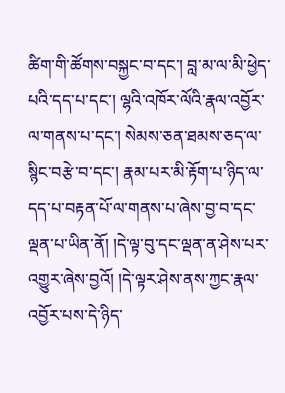ཚིག་གི་ཚོགས་བསྐྱང་བ་དང་། བླ་མ་ལ་མི་ཕྱེད་པའི་དད་པ་དང་། ལྷའི་འཁོར་ལོའི་རྣལ་འབྱོར་ལ་གནས་པ་དང་། སེམས་ཅན་ཐམས་ཅད་ལ་སྙིང་བརྩེ་བ་དང་། རྣམ་པར་མི་རྟོག་པ་ཉིད་ལ་དད་པ་བརྟན་པོ་ལ་གནས་པ་ཞེས་བྱ་བ་དང་ལྡན་པ་ཡིན་ནོ། །དེ་ལྟ་བུ་དང་ལྡན་ན་ཤེས་པར་འགྱུར་ཞེས་བྱའོ། །དེ་ལྟར་ཤེས་ནས་ཀྱང་རྣལ་འབྱོར་པས་དེ་ཉིད་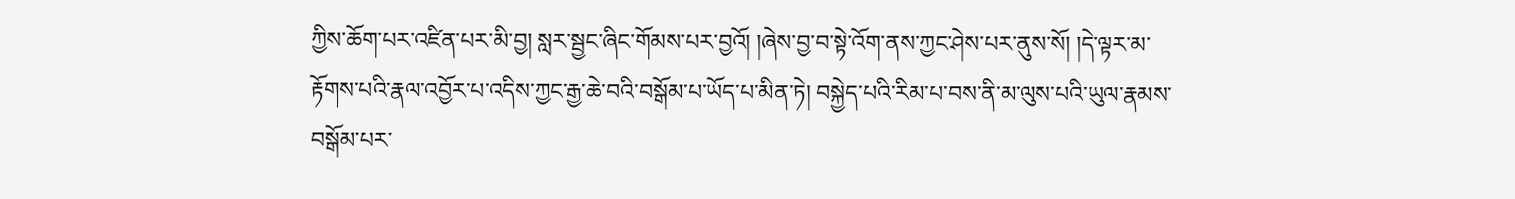ཀྱིས་ཆོག་པར་འཛིན་པར་མི་བྱ། སླར་སྦྱང་ཞིང་གོམས་པར་བྱའོ། །ཞེས་བྱ་བ་སྟེ་འོག་ནས་ཀྱང་ཤེས་པར་ནུས་སོ། །དེ་ལྟར་མ་རྟོགས་པའི་རྣལ་འབྱོར་པ་འདིས་ཀྱང་རྒྱ་ཆེ་བའི་བསྒོམ་པ་ཡོད་པ་མིན་ཏེ། བསྐྱེད་པའི་རིམ་པ་བས་ནི་མ་ལུས་པའི་ཡུལ་རྣམས་བསྒོམ་པར་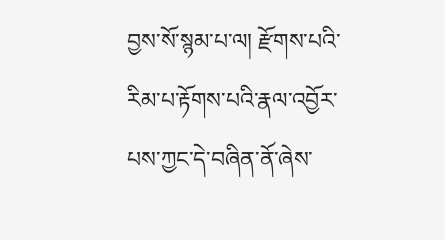བྱས་སོ་སྙམ་པ་ལ། རྫོགས་པའི་རིམ་པ་རྟོགས་པའི་རྣལ་འབྱོར་པས་ཀྱང་དེ་བཞིན་ནོ་ཞེས་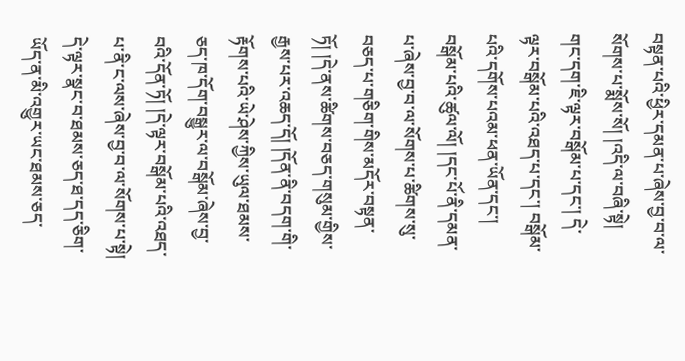བསྟན་པའི་ཕྱིར་དམན་པ་ཞེས་བྱ་བ་ལ་སོགས་པ་སྨོས་སོ། །འདི་ལ་བཞི་སྟེ། གང་དག་ཇི་ལྟར་བསྒོམ་པ་དང་། དེ་ལྟར་བསྒོམ་པའི་འཐད་པ་དང་། བསྒོམ་པའི་དགོས་པའམ་ཕན་ཡོན་དང་། བསྒོམ་པའི་ཚུལ་ལོ། །དང་པོ་ནི་དམན་པ་ཞེས་བྱ་བ་ལ་སོགས་པ་ཚིགས་སུ་བཅད་པ་གཅིག་གིས་མདོར་བསྟན་ཏོ། །དེ་ནས་ཚིགས་བཅད་གསུམ་གྱིས་རྒྱས་པར་འཆད་དོ། །དོན་ནི་བདག་གི་རྟོགས་པའི་ཡེ་ཤེས་ཀྱིས་ཡུལ་ཐམས་ཅད་ཁ་དོག་བསྒྱུར་ལ་བསྒོམ་ཞེས་བྱ་བའི་དོན་ཏོ། །དེ་ལྟར་བསྒོམ་པའི་འཐད་པ་ནི་ང་ལས་ཞེས་བྱ་བ་ལ་སོགས་པ་སྟེ། དེ་ལྟར་སྣང་བ་ཐམས་ཅད་ཐ་དད་ཅིག་ཡོད་ན་མི་འགྱུར་ཡང་ཐམས་ཅད་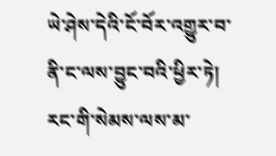ཡེ་ཤེས་དེའི་ངོ་བོར་འགྱུར་བ་ནི་ང་ལས་བྱུང་བའི་ཕྱིར་ཏེ། རང་གི་སེམས་ལས་མ་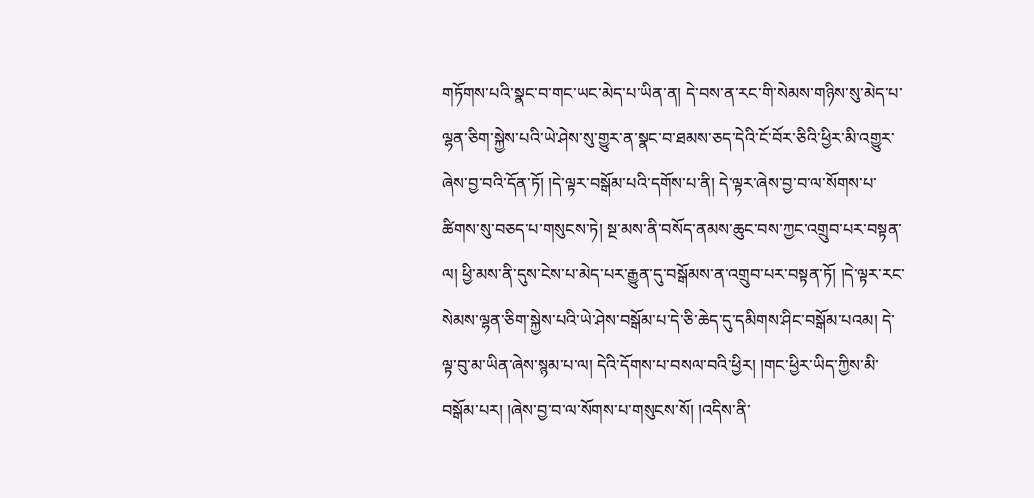གཏོགས་པའི་སྣང་བ་གང་ཡང་མེད་པ་ཡིན་ན། དེ་བས་ན་རང་གི་སེམས་གཉིས་སུ་མེད་པ་ལྷན་ཅིག་སྐྱེས་པའི་ཡེ་ཤེས་སུ་གྱུར་ན་སྣང་བ་ཐམས་ཅད་དེའི་ངོ་བོར་ཅིའི་ཕྱིར་མི་འགྱུར་ཞེས་བྱ་བའི་དོན་ཏོ། །དེ་ལྟར་བསྒོམ་པའི་དགོས་པ་ནི། དེ་ལྟར་ཞེས་བྱ་བ་ལ་སོགས་པ་ཚིགས་སུ་བཅད་པ་གསུངས་ཏེ། སྔ་མས་ནི་བསོད་ནམས་ཆུང་བས་ཀྱང་འགྲུབ་པར་བསྟན་ལ། ཕྱི་མས་ནི་དུས་ངེས་པ་མེད་པར་རྒྱུན་དུ་བསྒོམས་ན་འགྲུབ་པར་བསྟན་ཏོ། །དེ་ལྟར་རང་སེམས་ལྷན་ཅིག་སྐྱེས་པའི་ཡེ་ཤེས་བསྒོམ་པ་དེ་ཅི་ཆེད་དུ་དམིགས་ཤིང་བསྒོམ་པའམ། དེ་ལྟ་བུ་མ་ཡིན་ཞེས་སྙམ་པ་ལ། དེའི་དོགས་པ་བསལ་བའི་ཕྱིར། །གང་ཕྱིར་ཡིད་ཀྱིས་མི་བསྒོམ་པར། །ཞེས་བྱ་བ་ལ་སོགས་པ་གསུངས་སོ། །འདིས་ནི་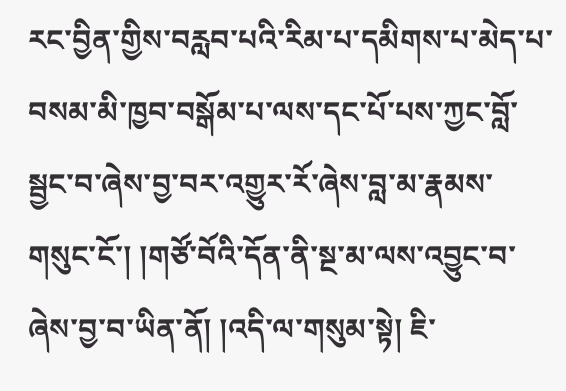རང་བྱིན་གྱིས་བརླབ་པའི་རིམ་པ་དམིགས་པ་མེད་པ་བསམ་མི་ཁྱབ་བསྒོམ་པ་ལས་དང་པོ་པས་ཀྱང་བློ་སྦྱང་བ་ཞེས་བྱ་བར་འགྱུར་རོ་ཞེས་བླ་མ་རྣམས་གསུང་ངོ་། །གཙོ་བོའི་དོན་ནི་སྔ་མ་ལས་འབྱུང་བ་ཞེས་བྱ་བ་ཡིན་ནོ། །འདི་ལ་གསུམ་སྟེ། ཇི་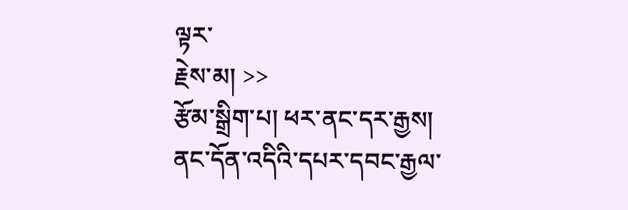ལྟར་
རྗེས་མ། >>
རྩོམ་སྒྲིག་པ། ཕར་ནང་དར་རྒྱས།
ནང་དོན་འདིའི་དཔར་དབང་རྒྱལ་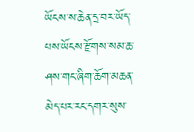ཡོངས་ས་ཆེན་དྲ་བར་ཡོད་པས་ཡོངས་རྫོགས་སམ་ཆ་ཤས་གང་ཞིག་ཆོག་མཆན་མེད་པར་རང་དགར་སུས་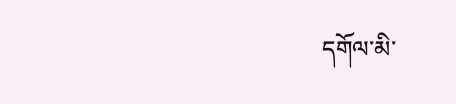དགོལ་མི་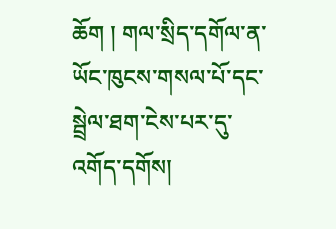ཆོག ། གལ་སྲིད་དགོལ་ན་ཡོང་ཁུངས་གསལ་པོ་དང་སྦྲེལ་ཐག་ངེས་པར་དུ་འགོད་དགོས།